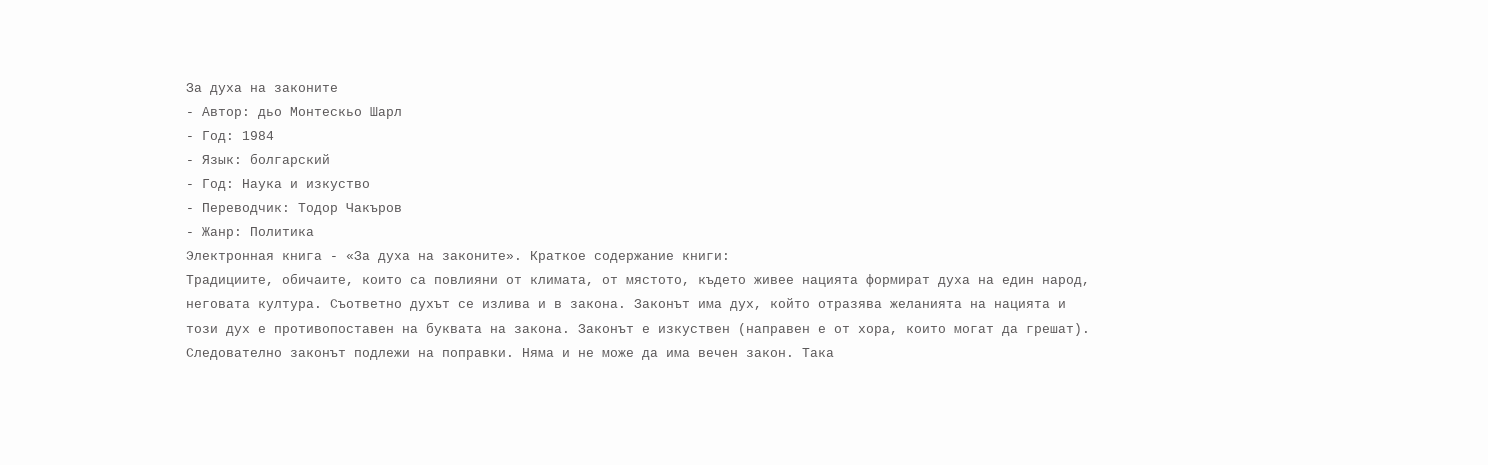За духа на законите
- Автор: дьо Монтескьо Шарл
- Год: 1984
- Язык: болгарский
- Год: Наука и изкуство
- Переводчик: Тодор Чакъров
- Жанр: Политика
Электронная книга - «За духа на законите». Краткое содержание книги:
Традициите, обичаите, които са повлияни от климата, от мястото, където живее нацията формират духа на един народ, неговата култура. Съответно духът се излива и в закона. Законът има дух, който отразява желанията на нацията и този дух е противопоставен на буквата на закона. Законът е изкуствен (направен е от хора, които могат да грешат). Следователно законът подлежи на поправки. Няма и не може да има вечен закон. Така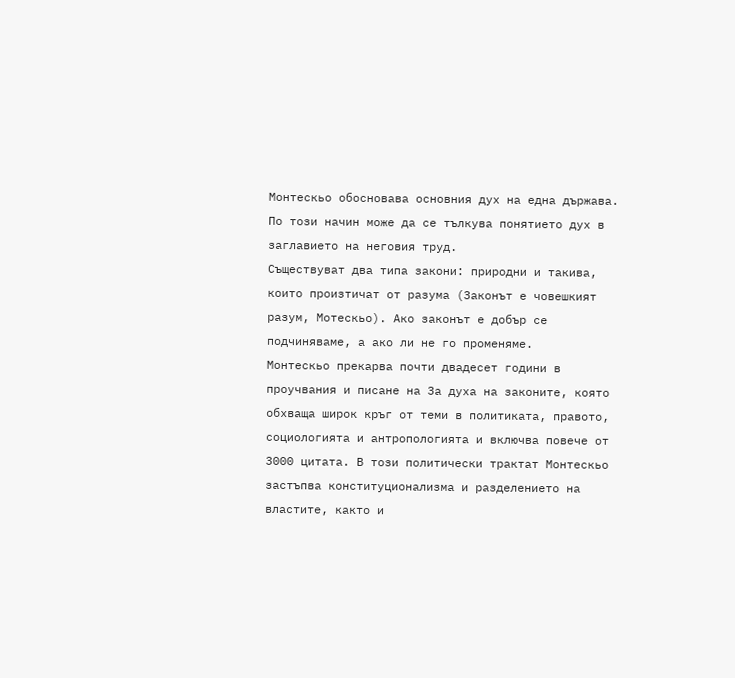Монтескьо обосновава основния дух на една държава. По този начин може да се тълкува понятието дух в заглавието на неговия труд.
Съществуват два типа закони: природни и такива, които произтичат от разума (Законът е човешкият разум, Мотескьо). Ако законът е добър се подчиняваме, а ако ли не го променяме.
Монтескьо прекарва почти двадесет години в проучвания и писане на За духа на законите, която обхваща широк кръг от теми в политиката, правото, социологията и антропологията и включва повече от 3000 цитата. В този политически трактат Монтескьо застъпва конституционализма и разделението на властите, както и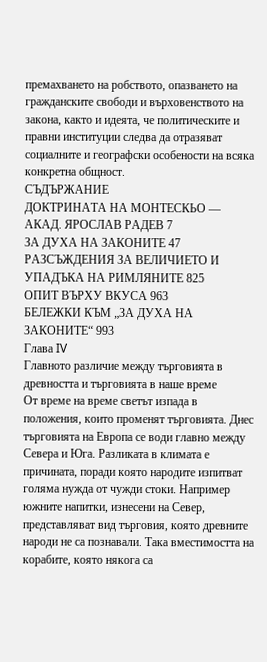премахването на робството, опазването на гражданските свободи и върховенството на закона, както и идеята, че политическите и правни институции следва да отразяват социалните и географски особености на всяка конкретна общност.
СЪДЪРЖАНИЕ
ДОКТРИНАТА НА МОНТЕСКЬО — АКАД. ЯРОСЛАВ РАДЕВ 7
ЗА ДУХА НА ЗАКОНИТЕ 47
РАЗСЪЖДЕНИЯ ЗА ВЕЛИЧИЕТО И УПАДЪКА НА РИМЛЯНИТЕ 825
ОПИТ ВЪРХУ ВКУСА 963
БЕЛЕЖКИ КЪМ „ЗА ДУХА НА ЗАКОНИТЕ“ 993
Глава IV
Главното различие между търговията в древността и търговията в наше време
От време на време светът изпада в положения, които променят търговията. Днес търговията на Европа се води главно между Севера и Юга. Разликата в климата е причината, поради която народите изпитват голяма нужда от чужди стоки. Например южните напитки, изнесени на Север, представляват вид търговия, която древните народи не са познавали. Така вместимостта на корабите, която някога са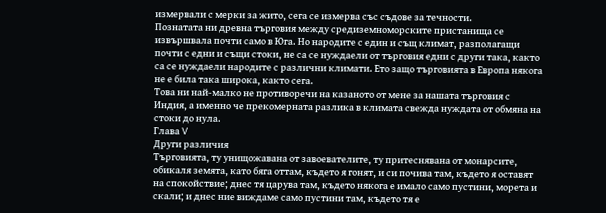измервали с мерки за жито, сега се измерва със съдове за течности.
Познатата ни древна търговия между средиземноморските пристанища се извършвала почти само в Юга. Но народите с един и същ климат, разполагащи почти с едни и същи стоки, не са се нуждаели от търговия едни с други така, както са се нуждаели народите с различни климати. Ето защо търговията в Европа някога не е била така широка, както сега.
Това ни най-малко не противоречи на казаното от мене за нашата търговия с Индия, а именно че прекомерната разлика в климата свежда нуждата от обмяна на стоки до нула.
Глава V
Други различия
Търговията, ту унищожавана от завоевателите, ту притеснявана от монарсите, обикаля земята, като бяга оттам, където я гонят, и си почива там, където я оставят на спокойствие; днес тя царува там, където някога е имало само пустини, морета и скали; и днес ние виждаме само пустини там, където тя е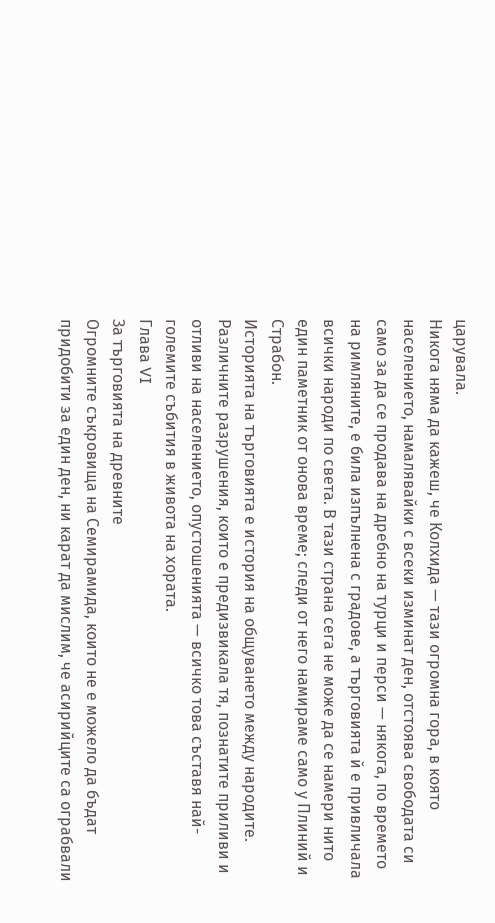царувала.
Никога няма да кажеш, че Колхида — тази огромна гора, в която населението, намалявайки с всеки изминат ден, отстоява свободата си само за да се продава на дребно на турци и перси — някога, по времето на римляните, е била изпълнена с градове, а търговията й е привличала всички народи по света. В тази страна сега не може да се намери нито един паметник от онова време; следи от него намираме само у Плиний и Страбон.
Историята на търговията е история на общуването между народите. Различните разрушения, които е предизвикала тя, познатите приливи и отливи на населението, опустошенията — всичко това съставя най-големите събития в живота на хората.
Глава VI
За търговията на древните
Огромните съкровища на Семирамида, които не е можело да бъдат придобити за един ден, ни карат да мислим, че асирийците са ограбвали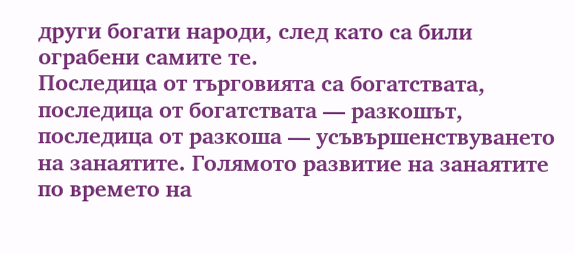други богати народи, след като са били ограбени самите те.
Последица от търговията са богатствата, последица от богатствата — разкошът, последица от разкоша — усъвършенствуването на занаятите. Голямото развитие на занаятите по времето на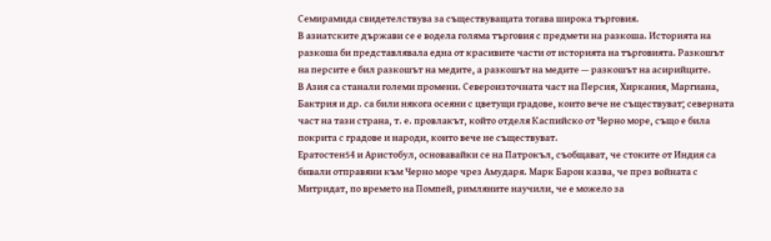Семирамида свидетелствува за съществуващата тогава широка търговия.
В азиатските държави се е водела голяма търговия с предмети на разкоша. Историята на разкоша би представлявала една от красивите части от историята на търговията. Разкошът на персите е бил разкошът на медите, а разкошът на медите — разкошът на асирийците.
В Азия са станали големи промени. Североизточната част на Персия, Хиркания, Маргиана, Бактрия и др. са били някога осеяни с цветущи градове, които вече не съществуват; северната част на тази страна, т. е. провлакът, който отделя Каспийско от Черно море, също е била покрита с градове и народи, които вече не съществуват.
Ератостен54 и Аристобул, основавайки се на Патрокъл, съобщават, че стоките от Индия са бивали отправяни към Черно море чрез Амударя. Марк Барон казва, че през войната с Митридат, по времето на Помпей, римляните научили, че е можело за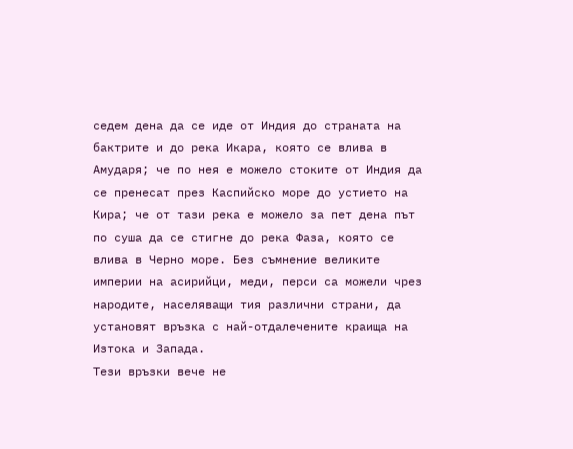седем дена да се иде от Индия до страната на бактрите и до река Икара, която се влива в Амударя; че по нея е можело стоките от Индия да се пренесат през Каспийско море до устието на Кира; че от тази река е можело за пет дена път по суша да се стигне до река Фаза, която се влива в Черно море. Без съмнение великите империи на асирийци, меди, перси са можели чрез народите, населяващи тия различни страни, да установят връзка с най-отдалечените краища на Изтока и Запада.
Тези връзки вече не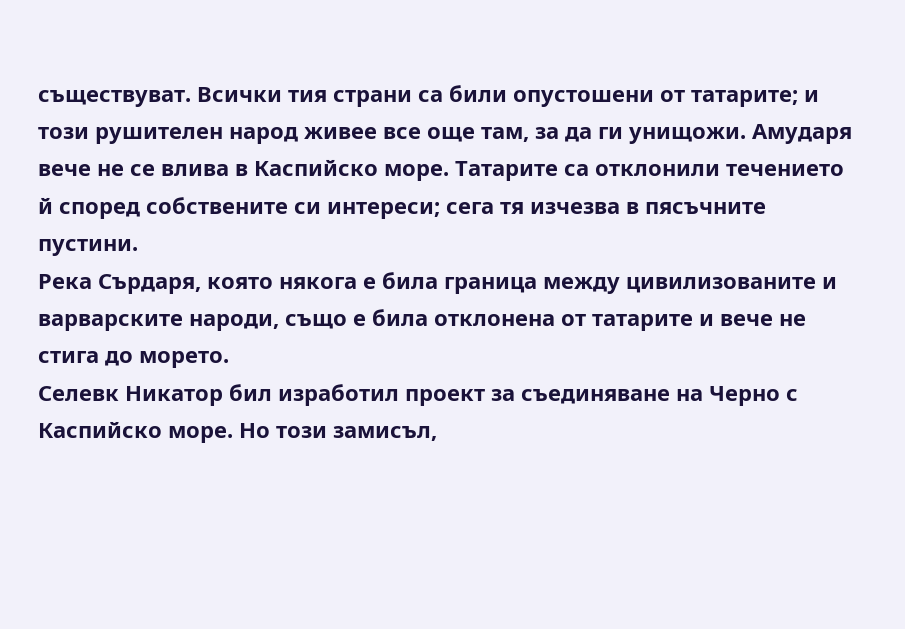съществуват. Всички тия страни са били опустошени от татарите; и този рушителен народ живее все още там, за да ги унищожи. Амударя вече не се влива в Каспийско море. Татарите са отклонили течението й според собствените си интереси; сега тя изчезва в пясъчните пустини.
Река Сърдаря, която някога е била граница между цивилизованите и варварските народи, също е била отклонена от татарите и вече не стига до морето.
Селевк Никатор бил изработил проект за съединяване на Черно с Каспийско море. Но този замисъл,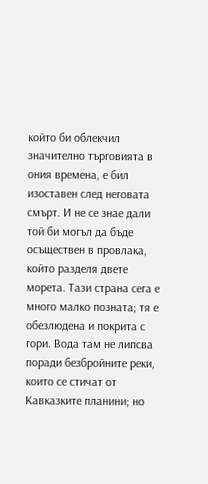който би облекчил значително търговията в ония времена, е бил изоставен след неговата смърт. И не се знае дали той би могъл да бъде осъществен в провлака, който разделя двете морета. Тази страна сега е много малко позната; тя е обезлюдена и покрита с гори. Вода там не липсва поради безбройните реки, които се стичат от Кавказките планини; но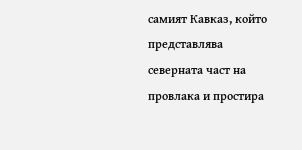самият Кавказ, който представлява северната част на провлака и простира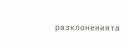разклоненията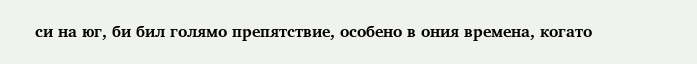си на юг, би бил голямо препятствие, особено в ония времена, когато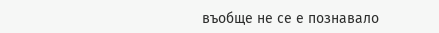въобще не се е познавало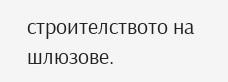строителството на шлюзове.